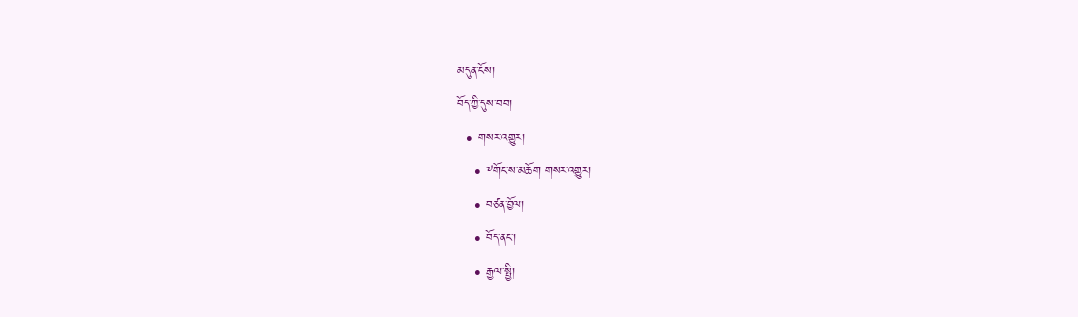མདུན་ངོས།
བོད་ཀྱི་དུས་བབ།
  • གསར་འགྱུར།
    • ༸གོང་ས་མཆོག གསར་འགྱུར།
    • བཙན་བྱོལ།
    • བོད་ནང་།
    • རྒྱལ་སྤྱི།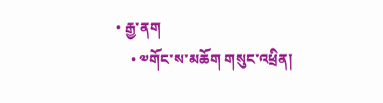• རྒྱ་ནག
    • ༧གོང་ས་མཆོག གསུང་འཕྲིན།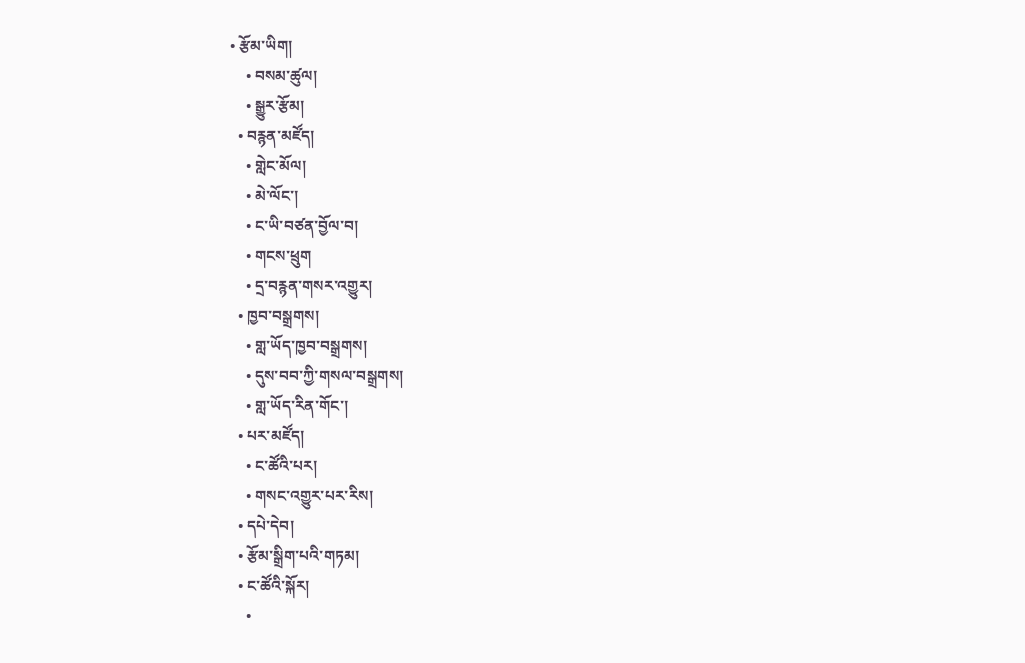• རྩོམ་ཡིག།
    • བསམ་ཚུལ།
    • སྒྱུར་རྩོམ།
  • བརྙན་མཛོད།
    • གླེང་མོལ།
    • མེ་ལོང་།
    • ང་ཡི་བཙན་བྱོལ་བ།
    • གངས་ཕྲུག
    • དྲ་བརྙན་གསར་འགྱུར།
  • ཁྱབ་བསྒྲགས།
    • གླ་ཡོད་ཁྱབ་བསྒྲགས།
    • དུས་བབ་ཀྱི་གསལ་བསྒྲགས།
    • གླ་ཡོད་རིན་གོང་།
  • པར་མཛོད།
    • ང་ཚོའི་པར།
    • གསང་འགྱུར་པར་རིས།
  • དཔེ་དེབ།
  • རྩོམ་སྒྲིག་པའི་གཏམ།
  • ང་ཚོའི་སྐོར།
    •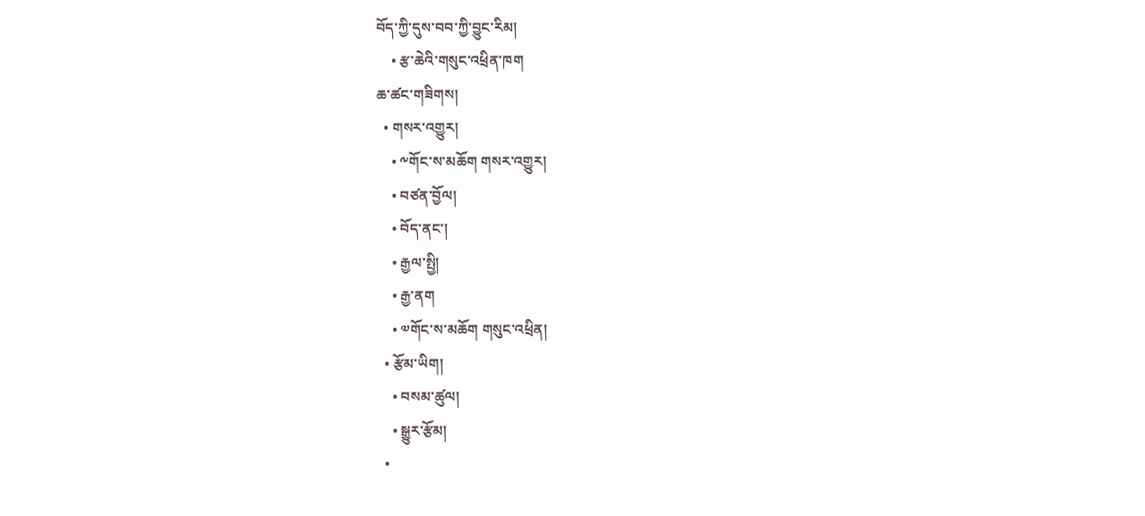བོད་ཀྱི་དུས་བབ་ཀྱི་བྱུང་རིམ།
    • རྩ་ཆེའི་གསུང་འཕྲིན་ཁག
ཆ་ཚང་གཟིགས།
  • གསར་འགྱུར།
    • ༸གོང་ས་མཆོག གསར་འགྱུར།
    • བཙན་བྱོལ།
    • བོད་ནང་།
    • རྒྱལ་སྤྱི།
    • རྒྱ་ནག
    • ༧གོང་ས་མཆོག གསུང་འཕྲིན།
  • རྩོམ་ཡིག།
    • བསམ་ཚུལ།
    • སྒྱུར་རྩོམ།
  •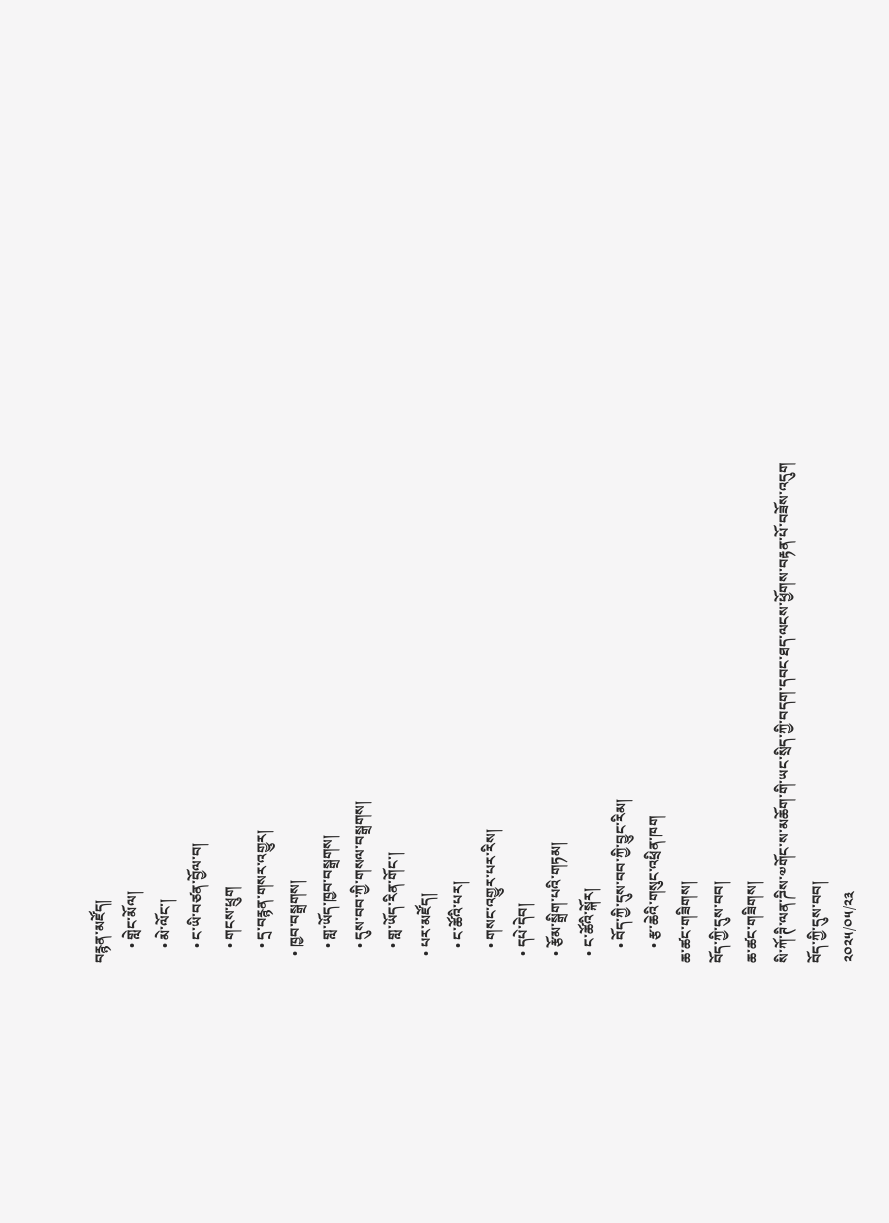བརྙན་མཛོད།
    • གླེང་མོལ།
    • མེ་ལོང་།
    • ང་ཡི་བཙན་བྱོལ་བ།
    • གངས་ཕྲུག
    • དྲ་བརྙན་གསར་འགྱུར།
  • ཁྱབ་བསྒྲགས།
    • གླ་ཡོད་ཁྱབ་བསྒྲགས།
    • དུས་བབ་ཀྱི་གསལ་བསྒྲགས།
    • གླ་ཡོད་རིན་གོང་།
  • པར་མཛོད།
    • ང་ཚོའི་པར།
    • གསང་འགྱུར་པར་རིས།
  • དཔེ་དེབ།
  • རྩོམ་སྒྲིག་པའི་གཏམ།
  • ང་ཚོའི་སྐོར།
    • བོད་ཀྱི་དུས་བབ་ཀྱི་བྱུང་རིམ།
    • རྩ་ཆེའི་གསུང་འཕྲིན་ཁག
ཆ་ཚང་གཟིགས།
བོད་ཀྱི་དུས་བབ།
ཆ་ཚང་གཟིགས།
སི་ཀོ་ཊི་ལན་ཌིས་༧གོང་ས་མཆོག་གི་ཡང་སྲིད་ཀྱི་བདག་དབང་ཐད་ལངས་ཕྱོགས་བརྟན་པོ་བཟོས་འདུག
བོད་ཀྱི་དུས་བབ།
༢༠༢༥/༠༥/༢༣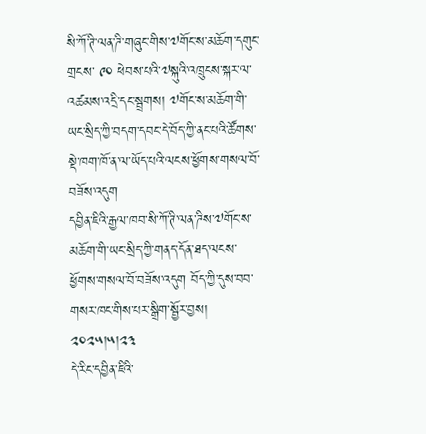སི་ཀོ་ཊི་ལན་ཌི་གཞུང་གིས་༧གོང་ས་མཆོག་དགུང་གྲངས་ ༩༠ ཕེབས་པའི་༧སྐུའི་འཁྲུངས་སྐར་ལ་འཚམས་འདྲི་དང་སྦྲགས། ༧གོང་ས་མཆོག་གི་ཡང་སྲིད་ཀྱི་བདག་དབང་དེ་བོད་ཀྱི་ནང་པའི་ཚོགས་སྡེ་ཁག་ཁོ་ན་ལ་ཡོད་པའི་ལངས་ཕྱོགས་གསལ་བོ་བཟོས་འདུག
དབྱིན་ཇིའི་རྒྱལ་ཁབ་སི་ཀོ་ཊི་ལན་ཌིས་༧གོང་ས་མཆོག་གི་ཡང་སྲིད་ཀྱི་གནད་དོན་ཐད་ལངས་ཕྱོགས་གསལ་བོ་བཟོས་འདུག བོད་ཀྱི་དུས་བབ་གསར་ཁང་གིས་པར་སྒྲིག་སྦྱོར་བྱས། ༢༠༢༥།༥།༢༣
དེ་རིང་དབྱིན་ཇིའི་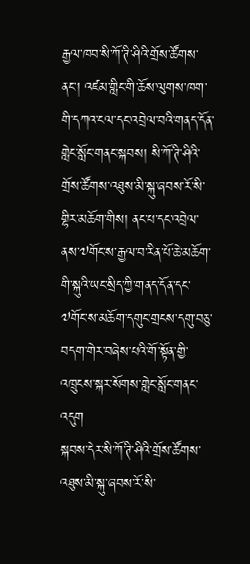རྒྱལ་ཁབ་སི་ཀོ་ཊི་ཤིའི་གྲོས་ཚོགས་ནང་། འཛམ་གླིང་གི་ཆོས་ལུགས་ཁག་གི་དཀའ་ངལ་དང་འབྲེལ་བའི་གནད་དོན་གླེང་སློང་གནང་སྐབས། སི་ཀོ་ཊི་ཤིའི་གྲོས་ཚོགས་འཐུས་མི་སྐུ་ཞབས་རོ་སི་གྷིར་མཆོག་གིས། ནང་པ་དང་འབྲེལ་ནས་༧གོང་ས་རྒྱལ་བ་རིན་པོ་ཆེ་མཆོག་གི་སྐུའི་ཡང་སྲིད་ཀྱི་གནད་དོན་དང་༧གོང་ས་མཆོག་དགུང་གྲངས་དགུ་བཅུ་བདག་གེར་བཞེས་པའི་གོ་སྟོན་གྱི་འཁྲུངས་སྐར་སོགས་གླེང་སློང་གནང་འདུག
སྐབས་དེར་སི་ཀོ་ཊི་ཤིའི་གྲོས་ཚོགས་འཐུས་མི་སྐུ་ཞབས་རོ་སི་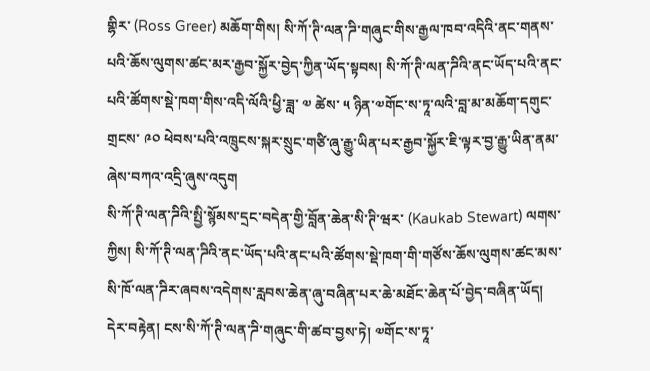གྷིར་ (Ross Greer) མཆོག་གིས། སི་ཀོ་ཊི་ལན་ཌི་གཞུང་གིས་རྒྱལ་ཁབ་འདིའི་ནང་གནས་པའི་ཆོས་ལུགས་ཚང་མར་རྒྱབ་སྐྱོར་བྱེད་ཀྱིན་ཡོད་སྟབས། སི་ཀོ་ཊི་ལན་ཌིའི་ནང་ཡོད་པའི་ནང་པའི་ཚོགས་སྡེ་ཁག་གིས་འདི་ལོའི་ཕྱི་ཟླ་ ༧ ཚེས་ ༥ ཉིན་༧གོང་ས་ཏཱ་ལའི་བླ་མ་མཆོག་དགུང་གྲངས་ ༩༠ ཕེབས་པའི་འཁྲུངས་སྐར་སྲུང་གཙི་ཞུ་རྒྱུ་ཡིན་པར་རྒྱབ་སྐྱོར་ཇི་ལྟར་བྱ་རྒྱུ་ཡིན་ནམ་ཞེས་བཀའ་འདྲི་ཞུས་འདུག
སི་ཀོ་ཊི་ལན་ཌིའི་སྤྱི་སྙོམས་དྲང་བདེན་གྱི་བློན་ཆེན་སི་ཊི་ཝར་ (Kaukab Stewart) ལགས་ཀྱིས། སི་ཀོ་ཊི་ལན་ཌིའི་ནང་ཡོད་པའི་ནང་པའི་ཚོགས་སྡེ་ཁག་གི་གཙོས་ཆོས་ལུགས་ཚང་མས་སི་ཁོ་ལན་ཌིར་ཞབས་འདེགས་རླབས་ཆེན་ཞུ་བཞིན་པར་ཆེ་མཐོང་ཆེན་པོ་བྱེད་བཞིན་ཡོད། དེར་བརྟེན། ངས་སི་ཀོ་ཊི་ལན་ཌི་གཞུང་གི་ཚབ་བྱས་ཏེ། ༧གོང་ས་ཏཱ་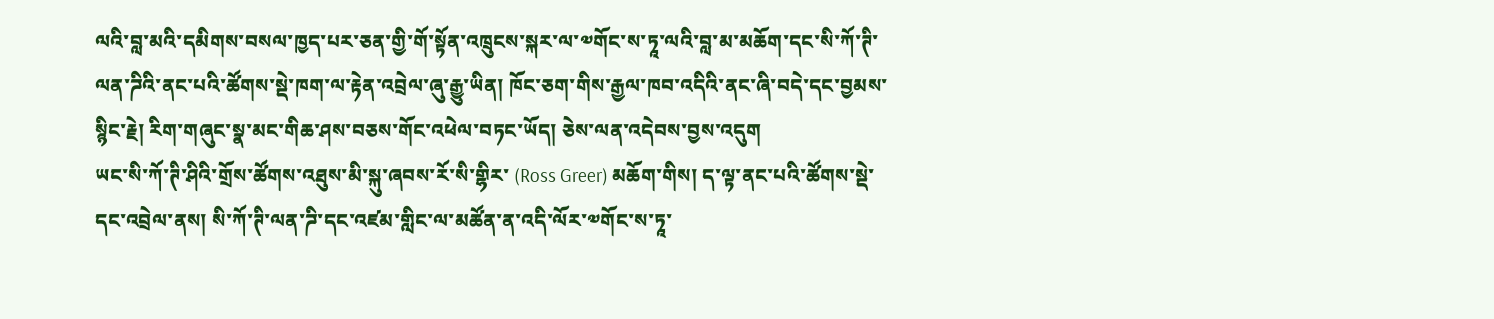ལའི་བླ་མའི་དམིགས་བསལ་ཁྱད་པར་ཅན་གྱི་གོ་སྟོན་འཁྲུངས་སྐར་ལ་༧གོང་ས་ཏཱ་ལའི་བླ་མ་མཆོག་དང་སི་ཀོ་ཊི་ལན་ཌིའི་ནང་པའི་ཚོགས་སྡེ་ཁག་ལ་རྟེན་འབྲེལ་ཞུ་རྒྱུ་ཡིན། ཁོང་ཅག་གིས་རྒྱལ་ཁབ་འདིའི་ནང་ཞི་བདེ་དང་བྱམས་སྙིང་རྗེ། རིག་གཞུང་སྣ་མང་གིཆ་ཤས་བཅས་གོང་འཕེལ་བཏང་ཡོད། ཅེས་ལན་འདེབས་བྱས་འདུག
ཡང་སི་ཀོ་ཊི་ཤིའི་གྲོས་ཚོགས་འཐུས་མི་སྐུ་ཞབས་རོ་སི་གྷིར་ (Ross Greer) མཆོག་གིས། ད་ལྟ་ནང་པའི་ཚོགས་སྡེ་དང་འབྲེལ་ནས། སི་ཀོ་ཊི་ལན་ཌི་དང་འཛམ་གླིང་ལ་མཚོན་ན་འདི་ལོར་༧གོང་ས་ཏཱ་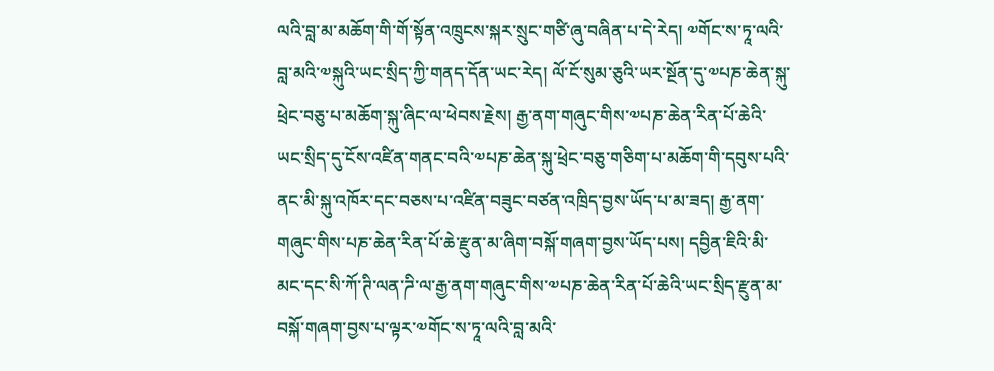ལའི་བླ་མ་མཆོག་གི་གོ་སྟོན་འཁྲུངས་སྐར་སྲུང་གཙི་ཞུ་བཞིན་པ་དེ་རེད། ༧གོང་ས་ཏཱ་ལའི་བླ་མའི་༧སྐུའི་ཡང་སྲིད་ཀྱི་གནད་དོན་ཡང་རེད། ལོ་ངོ་སུམ་ཅུའི་ཡར་སྔོན་དུ་༧པཎ་ཆེན་སྐུ་ཕྲེང་བཅུ་པ་མཆོག་སྐུ་ཞིང་ལ་ཕེབས་རྗེས། རྒྱ་ནག་གཞུང་གིས་༧པཎ་ཆེན་རིན་པོ་ཆེའི་ཡང་སྲིད་དུ་ངོས་འཛིན་གནང་བའི་༧པཎ་ཆེན་སྐུ་ཕྲེང་བཅུ་གཅིག་པ་མཆོག་གི་དབུས་པའི་ནང་མི་སྐུ་འཁོར་དང་བཅས་པ་འཛིན་བཟུང་བཙན་འཁྲིད་བྱས་ཡོད་པ་མ་ཟད། རྒྱ་ནག་གཞུང་གིས་པཎ་ཆེན་རིན་པོ་ཆེ་རྫུན་མ་ཞིག་བསྐོ་གཞག་བྱས་ཡོད་པས། དབྱིན་ཇིའི་མི་མང་དང་སི་ཀོ་ཊི་ལན་ཌི་ལ་རྒྱ་ནག་གཞུང་གིས་༧པཎ་ཆེན་རིན་པོ་ཆེའི་ཡང་སྲིད་རྫུན་མ་བསྐོ་གཞག་བྱས་པ་ལྟར་༧གོང་ས་ཏཱ་ལའི་བླ་མའི་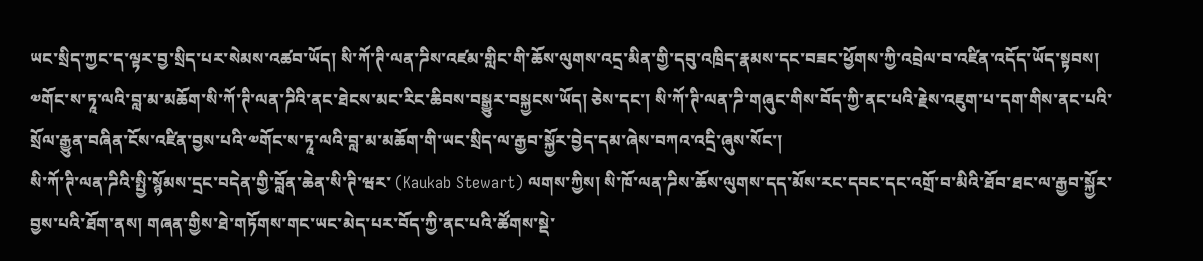ཡང་སྲིད་ཀྱང་ད་ལྟར་བྱ་སྲིད་པར་སེམས་འཚབ་ཡོད། སི་ཀོ་ཊི་ལན་ཌིས་འཛམ་གླིང་གི་ཆོས་ལུགས་འདྲ་མིན་གྱི་དབུ་འཁྲིད་རྣམས་དང་བཟང་ཕྱོགས་ཀྱི་འབྲེལ་བ་འཛིན་འདོད་ཡོད་སྟབས། ༧གོང་ས་ཏཱ་ལའི་བླ་མ་མཆོག་སི་ཀོ་ཊི་ལན་ཌིའི་ནང་ཐེངས་མང་རིང་ཆིབས་བསྒྱུར་བསྐྱངས་ཡོད། ཅེས་དང་། སི་ཀོ་ཊི་ལན་ཌི་གཞུང་གིས་བོད་ཀྱི་ནང་པའི་རྗེས་འཇུག་པ་དག་གིས་ནང་པའི་སྲོལ་རྒྱུན་བཞིན་ངོས་འཛིན་བྱས་པའི་༧གོང་ས་ཏཱ་ལའི་བླ་མ་མཆོག་གི་ཡང་སྲིད་ལ་རྒྱབ་སྐྱོར་བྱེད་དམ་ཞེས་བཀའ་འདྲི་ཞུས་སོང་།
སི་ཀོ་ཊི་ལན་ཌིའི་སྤྱི་སྙོམས་དྲང་བདེན་གྱི་བློན་ཆེན་སི་ཊི་ཝར་ (Kaukab Stewart) ལགས་ཀྱིས། སི་ཁོ་ལན་ཌིས་ཆོས་ལུགས་དད་མོས་རང་དབང་དང་འགྲོ་བ་མིའི་ཐོབ་ཐང་ལ་རྒྱབ་སྐྱོར་བྱས་པའི་ཐོག་ནས། གཞན་གྱིས་ཐེ་གཏོགས་གང་ཡང་མེད་པར་བོད་ཀྱི་ནང་པའི་ཚོགས་སྡེ་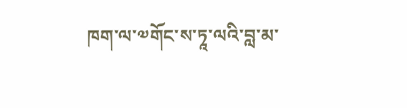ཁག་ལ་༧གོང་ས་ཏཱ་ལའི་བླ་མ་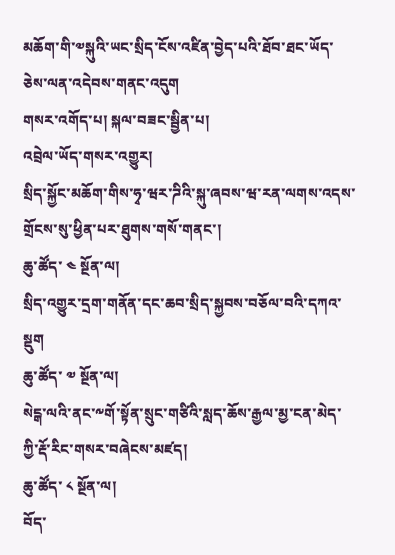མཆོག་གི་༧སྐུའི་ཡང་སྲིད་ངོས་འཛིན་བྱེད་པའི་ཐོབ་ཐང་ཡོད་ཅེས་ལན་འདེབས་གནང་འདུག
གསར་འགོད་པ། སྐལ་བཟང་སྦྱིན་པ།
འབྲེལ་ཡོད་གསར་འགྱུར།
སྲིད་སྐྱོང་མཆོག་གིས་ཧྭ་ཝར་ཌིའི་སྐུ་ཞབས་ཝ་རན་ལགས་འདས་གྲོངས་སུ་ཕྱིན་པར་ཐུགས་གསོ་གནང་།
ཆུ་ཚོད་ ༤ སྔོན་ལ།
སྲིད་འགྱུར་དྲག་གནོན་དང་ཆབ་སྲིད་སྐྱབས་བཅོལ་བའི་དཀའ་སྡུག
ཆུ་ཚོད་ ༧ སྔོན་ལ།
སེངྒ་ལའི་ནང་༸གོ་སྟོན་སྲུང་གཙིའི་སླད་ཆོས་རྒྱལ་མྱ་ངན་མེད་ཀྱི་རྡོ་རིང་གསར་བཞེངས་མཛད།
ཆུ་ཚོད་ ༨ སྔོན་ལ།
བོད་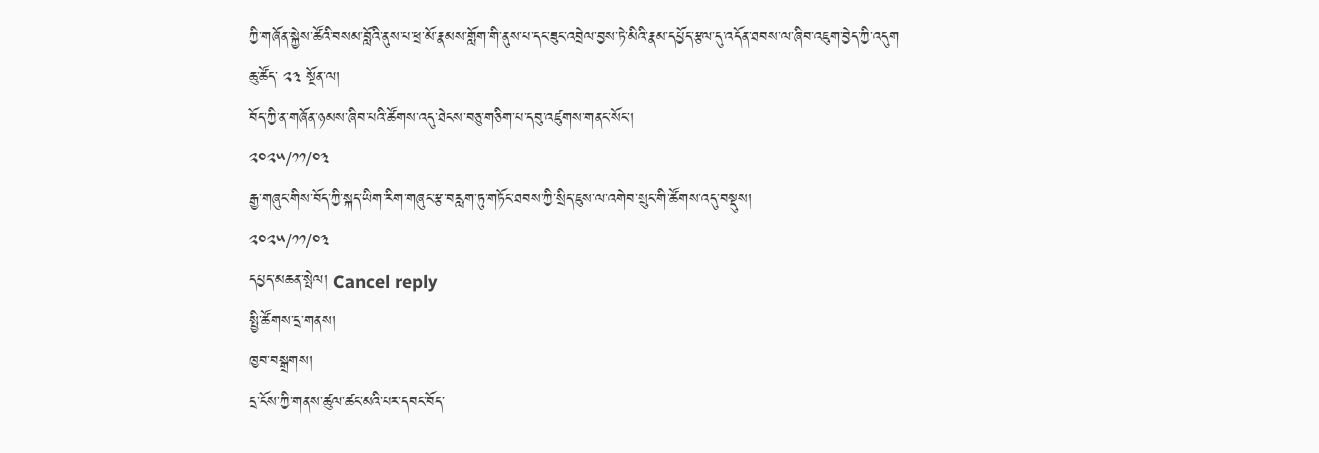ཀྱི་གཞོན་སྐྱེས་ཚོའི་བསམ་བློའི་ནུས་པ་ཕྲ་མོ་རྣམས་གློག་གི་ནུས་པ་དང་ཟུང་འབྲེལ་བྱས་ཏེ་མིའི་རྣམ་དཔྱོད་རྩལ་དུ་འདོན་ཐབས་ལ་ཞིབ་འཇུག་བྱེད་ཀྱི་འདུག
ཆུ་ཚོད་ ༢༣ སྔོན་ལ།
བོད་ཀྱི་ན་གཞོན་ཉམས་ཞིབ་པའི་ཚོགས་འདུ་ཐེངས་བཅུ་གཅིག་པ་དབུ་འཛུགས་གནང་སོང་།
༢༠༢༥/༡༡/༠༣
རྒྱ་གཞུང་གིས་བོད་ཀྱི་སྐད་ཡིག་རིག་གཞུང་རྩ་བརླག་ཏུ་གཏོང་ཐབས་ཀྱི་སྲིད་ཇུས་ལ་འགེབ་སྲུང་གི་ཚོགས་འདུ་བསྡུས།
༢༠༢༥/༡༡/༠༣
དཔྱད་མཆན་སྤེལ། Cancel reply
སྤྱི་ཚོགས་དྲ་གནས།
ཁྱབ་བསྒྲགས།
དྲ་ངོས་ཀྱི་གནས་ཚུལ་ཚང་མའི་པར་དབང་བོད་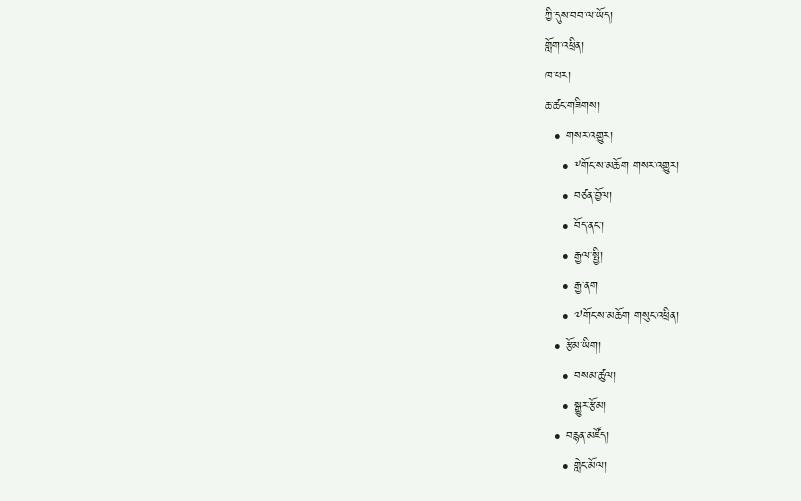ཀྱི་དུས་བབ་ལ་ཡོད།
གློག་འཕྲིན།
ཁ་པར།
ཆ་ཚང་གཟིགས།
  • གསར་འགྱུར།
    • ༸གོང་ས་མཆོག གསར་འགྱུར།
    • བཙན་བྱོལ།
    • བོད་ནང་།
    • རྒྱལ་སྤྱི།
    • རྒྱ་ནག
    • ༧གོང་ས་མཆོག གསུང་འཕྲིན།
  • རྩོམ་ཡིག།
    • བསམ་ཚུལ།
    • སྒྱུར་རྩོམ།
  • བརྙན་མཛོད།
    • གླེང་མོལ།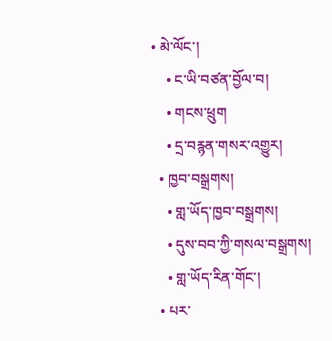• མེ་ལོང་།
    • ང་ཡི་བཙན་བྱོལ་བ།
    • གངས་ཕྲུག
    • དྲ་བརྙན་གསར་འགྱུར།
  • ཁྱབ་བསྒྲགས།
    • གླ་ཡོད་ཁྱབ་བསྒྲགས།
    • དུས་བབ་ཀྱི་གསལ་བསྒྲགས།
    • གླ་ཡོད་རིན་གོང་།
  • པར་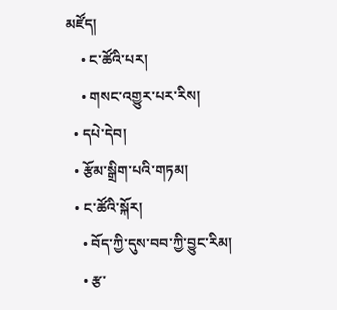མཛོད།
    • ང་ཚོའི་པར།
    • གསང་འགྱུར་པར་རིས།
  • དཔེ་དེབ།
  • རྩོམ་སྒྲིག་པའི་གཏམ།
  • ང་ཚོའི་སྐོར།
    • བོད་ཀྱི་དུས་བབ་ཀྱི་བྱུང་རིམ།
    • རྩ་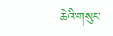ཆེའི་གསུང་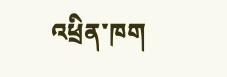འཕྲིན་ཁག